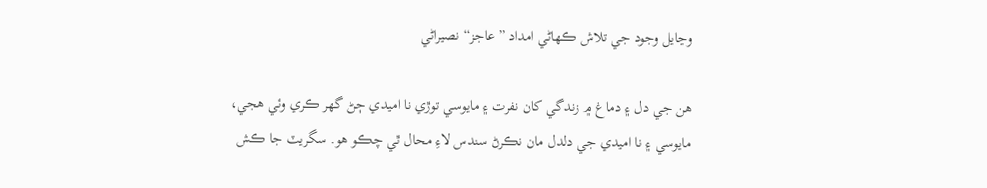وڃايل وجود جي تلاش ڪهاڻي امداد ”عاجز“ نصيراڻي

هن جي دل ۽ دماغ ۾ زندگي کان نفرت ۽ مايوسي توڙي نا اميدي ڄڻ گهر ڪري وئي هجي، مايوسي ۽ نا اميدي جي دلدل مان نڪرڻ سندس لاءِ محال ٿي چڪو هو. سگريٽ جا ڪش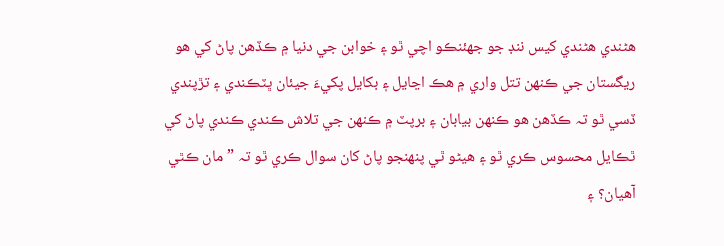هڻندي هڻندي کيس ننڊ جو جهئنڪو اچي ٿو ۽ خوابن جي دنيا ۾ ڪڏھن پاڻ کي ھو ريگستان جي ڪنھن تتل واري ۾ ھڪ اڃايل ۽ بکايل پکيءَ جيئان ڀٽڪندي ۽ تڙپندي ڏسي ٿو تہ ڪڏھن ھو ڪنھن بيابان ۽ برپٽ ۾ ڪنھن جي تلاش ڪندي ڪندي پاڻ کي ٿڪايل محسوس ڪري ٿو ۽ ھيڻو ٿي پنھنجو پاڻ کان سوال ڪري ٿو تہ ”مان ڪٿي آھيان؟ ۽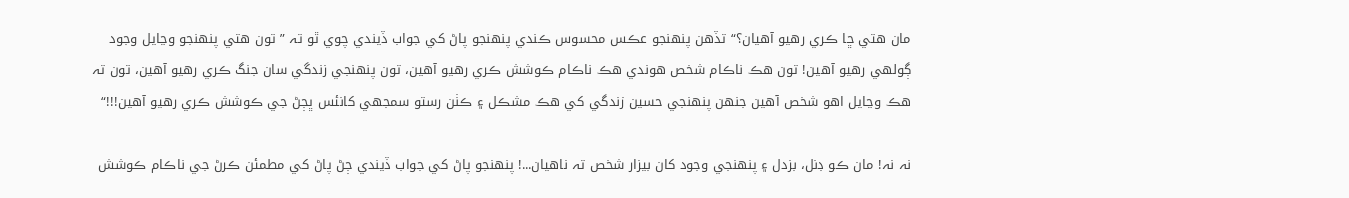مان ھتي ڇا ڪري رھيو آھيان؟“ تڏھن پنھنجو عڪس محسوس ڪندي پنھنجو پاڻ کي جواب ڏيندي چوي ٿو تہ ”تون ھتي پنھنجو وڃايل وجود ڳولھي رھيو آھين! تون ھڪ ناڪام شخص ھوندي ھڪ ناڪام ڪوشش ڪري رھيو آھين، تون پنھنجي زندگي سان جنگ ڪري رھيو آھين، تون تہ ھڪ وڃايل اھو شخص آھين جنھن پنھنجي حسين زندگي کي ھڪ مشڪل ۽ ڪٺن رستو سمجھي کانئس ڀڄڻ جي ڪوشش ڪري رھيو آھين!!!“

نہ نہ! مان ڪو ڊنل، بزدل ۽ پنھنجي وجود کان بيزار شخص تہ ناھيان...! پنھنجو پاڻ کي جواب ڏيندي ڄڻ پاڻ کي مطمئن ڪرڻ جي ناڪام ڪوشش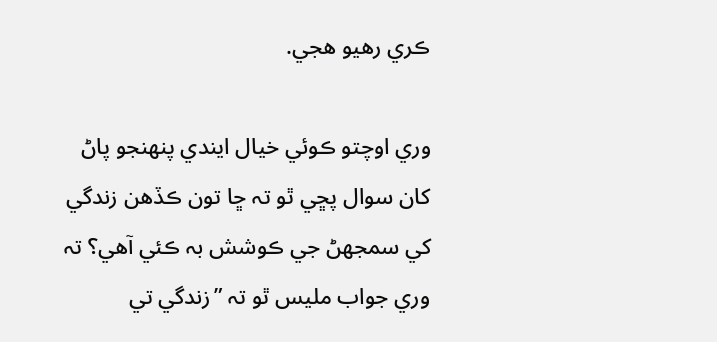ڪري رھيو ھجي.

وري اوچتو ڪوئي خيال ايندي پنھنجو پاڻ کان سوال پڇي ٿو تہ ڇا تون ڪڏھن زندگي کي سمجھڻ جي ڪوشش بہ ڪئي آھي؟ تہ وري جواب مليس ٿو تہ ”زندگي تي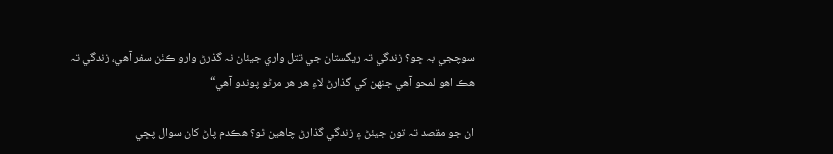سوچجي بہ ڇو؟ زندگي تہ ريگستان جي تتل واري جيئان نہ گذرڻ وارو ڪٺن سفر آھي، زندگي تہ هڪ اھو لمحو آھي جنھن کي گذارڻ لاءِ ھر ھر مرڻو پوندو آھي“

ان جو مقصد تہ تون جيئڻ ۽ زندگي گذارڻ چاھين ٿو؟ ھڪدم پاڻ کان سوال پڇي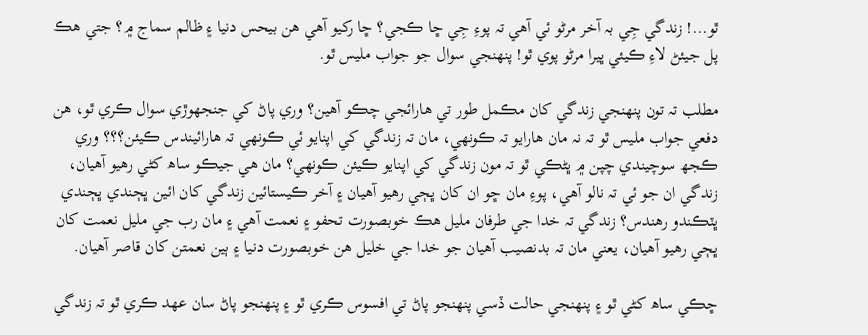ٿو...! زندگي جِي بہ آخر مرڻو ئي آھي تہ پوءِ جِي ڇا ڪجي؟ ڇا رکيو آھي ھن بيحس دنيا ۽ ظالم سماج ۾؟ جتي ھڪ پل جيئڻ لاءِ ڪيئي ڀيرا مرڻو پوي ٿو! پنھنجي سوال جو جواب مليس ٿو.

مطلب تہ تون پنھنجي زندگي کان مڪمل طور تي ھارائجي چڪو آھين؟ وري پاڻ کي جنجھوڙي سوال ڪري ٿو، ھن دفعي جواب مليس ٿو تہ نہ مان ھارايو تہ ڪونھي، مان تہ زندگي کي اپنايو ئي ڪونھي تہ ھارائيندس ڪيئن؟؟؟ وري ڪجھ سوچيندي چپن ۾ ڀڻڪي ٿو تہ مون زندگي کي اپنايو ڪيئن ڪونھي؟ مان ھي جيڪو ساھ کڻي رھيو آھيان، زندگي ان جو ئي تہ نالو آھي، پوءِ مان ڇو ان کان ڀڄي رھيو آھيان ۽ آخر ڪيستائين زندگي کان ائين ڀڄندي ڀڄندي ڀٽڪندو رھندس؟ زندگي تہ خدا جي طرفان مليل ھڪ خوبصورت تحفو ۽ نعمت آھي ۽ مان رب جي مليل نعمت کان ڀڄي رھيو آھيان، يعني مان تہ بدنصيب آھيان جو خدا جي خليل ھن خوبصورت دنيا ۽ ٻين نعمتن کان قاصر آھيان.

ڇڪي ساھ کڻي ٿو ۽ پنھنجي حالت ڏسي پنھنجو پاڻ تي افسوس ڪري ٿو ۽ پنھنجو پاڻ سان عھد ڪري ٿو تہ زندگي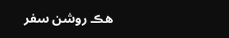ھڪ روشن سفر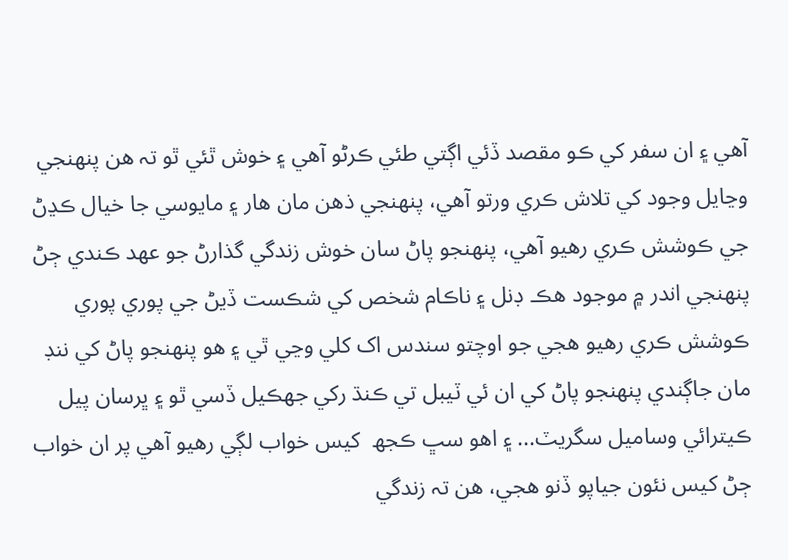آھي ۽ ان سفر کي ڪو مقصد ڏئي اڳتي طئي ڪرڻو آھي ۽ خوش ٿئي ٿو تہ ھن پنھنجي وڃايل وجود کي تلاش ڪري ورتو آھي، پنھنجي ذھن مان ھار ۽ مايوسي جا خيال ڪڍڻ جي ڪوشش ڪري رھيو آھي، پنھنجو پاڻ سان خوش زندگي گذارڻ جو عھد ڪندي ڄڻ پنھنجي اندر ۾ موجود ھڪ ڊنل ۽ ناڪام شخص کي شڪست ڏيڻ جي پوري پوري ڪوشش ڪري رھيو ھجي جو اوچتو سندس اک کلي وڃي ٿي ۽ ھو پنھنجو پاڻ کي ننڊ مان جاڳندي پنھنجو پاڻ کي ان ئي ٽيبل تي ڪنڌ رکي جهڪيل ڏسي ٿو ۽ ڀرسان پيل ڪيترائي وساميل سگريٽ... ۽ اھو سڀ ڪجھ  کيس خواب لڳي رھيو آھي پر ان خواب ڄڻ کيس نئون جياپو ڏنو ھجي، ھن تہ زندگي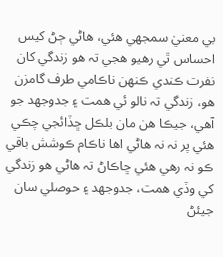بي معنيٰ سمجھي ھئي، ھاڻي ڄڻ کيس احساس ٿي رھيو ھجي تہ ھو زندگي کان نفرت ڪندي ڪنھن ناڪامي طرف گامزن ھو، زندگي تہ نالو ئي ھمت ۽ جدوجھد جو آھي، جيڪا ھن مان بلڪل ڇڏائجي چڪي ھئي پر نہ نہ ھاڻي اھا ناڪام ڪوشش باقي ڪو نہ رھي هئي ڇاڪاڻ تہ هاڻي هو زندگي کي وڏي ھمت، جدوجھد ۽ حوصلي سان جيئڻ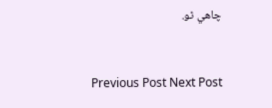چاهي ٿو.


Previous Post Next Post